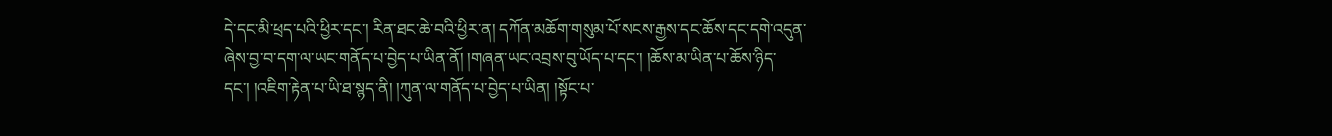དེ་དང་མི་ཕྲད་པའི་ཕྱིར་དང་། རིན་ཐང་ཆེ་བའི་ཕྱིར་ན། དཀོན་མཆོག་གསུམ་པོ་སངས་རྒྱས་དང་ཆོས་དང་དགེ་འདུན་ཞེས་བྱ་བ་དག་ལ་ཡང་གནོད་པ་བྱེད་པ་ཡིན་ནོ། །གཞན་ཡང་འབྲས་བུ་ཡོད་པ་དང་། །ཆོས་མ་ཡིན་པ་ཆོས་ཉིད་དང་། །འཇིག་རྟེན་པ་ཡི་ཐ་སྙད་ནི། །ཀུན་ལ་གནོད་པ་བྱེད་པ་ཡིན། །སྟོང་པ་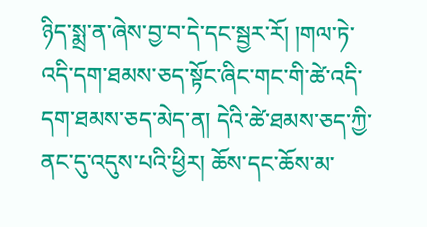ཉིད་སྨྲ་ན་ཞེས་བྱ་བ་དེ་དང་སྦྱར་རོ། །གལ་ཏེ་འདི་དག་ཐམས་ཅད་སྟོང་ཞིང་གང་གི་ཚེ་འདི་དག་ཐམས་ཅད་མེད་ན། དེའི་ཚེ་ཐམས་ཅད་ཀྱི་ནང་དུ་འདུས་པའི་ཕྱིར། ཆོས་དང་ཆོས་མ་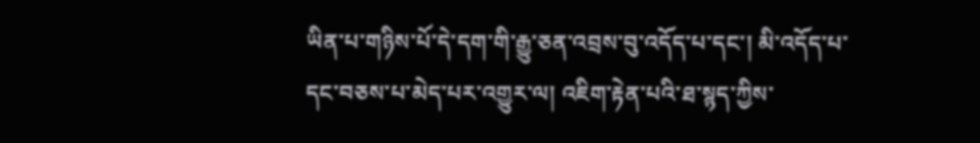ཡིན་པ་གཉིས་པོ་དེ་དག་གི་རྒྱུ་ཅན་འབྲས་བུ་འདོད་པ་དང་། མི་འདོད་པ་དང་བཅས་པ་མེད་པར་འགྱུར་ལ། འཇིག་རྟེན་པའི་ཐ་སྙད་ཀྱིས་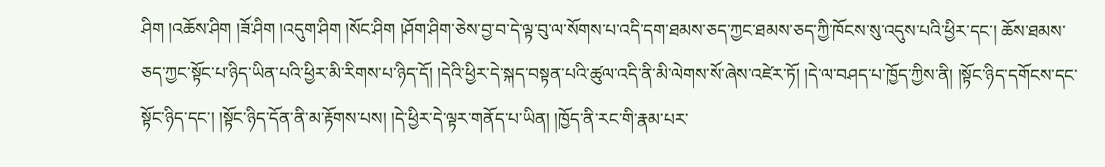ཤིག །འཆོས་ཤིག །ཟོ་ཤིག །འདུག་ཤིག །སོང་ཤིག །ཤོག་ཤིག་ཅེས་བྱ་བ་དེ་ལྟ་བུ་ལ་སོགས་པ་འདི་དག་ཐམས་ཅད་ཀྱང་ཐམས་ཅད་ཀྱི་ཁོངས་སུ་འདུས་པའི་ཕྱིར་དང་། ཆོས་ཐམས་ཅད་ཀྱང་སྟོང་པ་ཉིད་ཡིན་པའི་ཕྱིར་མི་རིགས་པ་ཉིད་དོ། །དེའི་ཕྱིར་དེ་སྐད་བསྟན་པའི་ཚུལ་འདི་ནི་མི་ལེགས་སོ་ཞེས་འཛེར་ཏོ། །དེ་ལ་བཤད་པ་ཁྱོད་ཀྱིས་ནི། །སྟོང་ཉིད་དགོངས་དང་སྟོང་ཉིད་དང་། །སྟོང་ཉིད་དོན་ནི་མ་རྟོགས་པས། །དེ་ཕྱིར་དེ་ལྟར་གནོད་པ་ཡིན། །ཁྱོད་ནི་རང་གི་རྣམ་པར་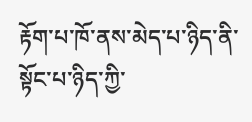རྟོག་པ་ཁོ་ནས་མེད་པ་ཉིད་ནི་སྟོང་པ་ཉིད་ཀྱི་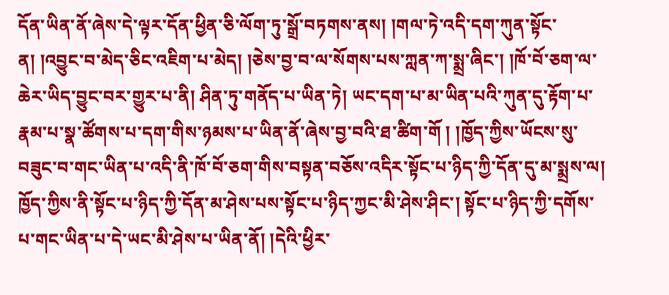དོན་ཡིན་ནོ་ཞེས་དེ་ལྟར་དོན་ཕྱིན་ཅི་ལོག་ཏུ་སྒྲོ་བཏགས་ནས། །གལ་ཏེ་འདི་དག་ཀུན་སྟོང་ན། །འབྱུང་བ་མེད་ཅིང་འཇིག་པ་མེད། །ཅེས་བྱ་བ་ལ་སོགས་པས་ཀླན་ཀ་སྨྲ་ཞིང་། །ཁོ་བོ་ཅག་ལ་ཆེར་ཡིད་བྱུང་བར་གྱུར་པ་ནི། ཤིན་ཏུ་གནོད་པ་ཡིན་ཏེ། ཡང་དག་པ་མ་ཡིན་པའི་ཀུན་དུ་རྟོག་པ་རྣམ་པ་སྣ་ཚོགས་པ་དག་གིས་ཉམས་པ་ཡིན་ནོ་ཞེས་བྱ་བའི་ཐ་ཚིག་གོ ། །ཁྱོད་ཀྱིས་ཡོངས་སུ་བཟུང་བ་གང་ཡིན་པ་འདི་ནི་ཁོ་བོ་ཅག་གིས་བསྟན་བཅོས་འདིར་སྟོང་པ་ཉིད་ཀྱི་དོན་དུ་མ་སྨྲས་ལ། ཁྱོད་ཀྱིས་ནི་སྟོང་པ་ཉིད་ཀྱི་དོན་མ་ཤེས་པས་སྟོང་པ་ཉིད་ཀྱང་མི་ཤེས་ཤིང་། སྟོང་པ་ཉིད་ཀྱི་དགོས་པ་གང་ཡིན་པ་དེ་ཡང་མི་ཤེས་པ་ཡིན་ནོ། །དེའི་ཕྱིར་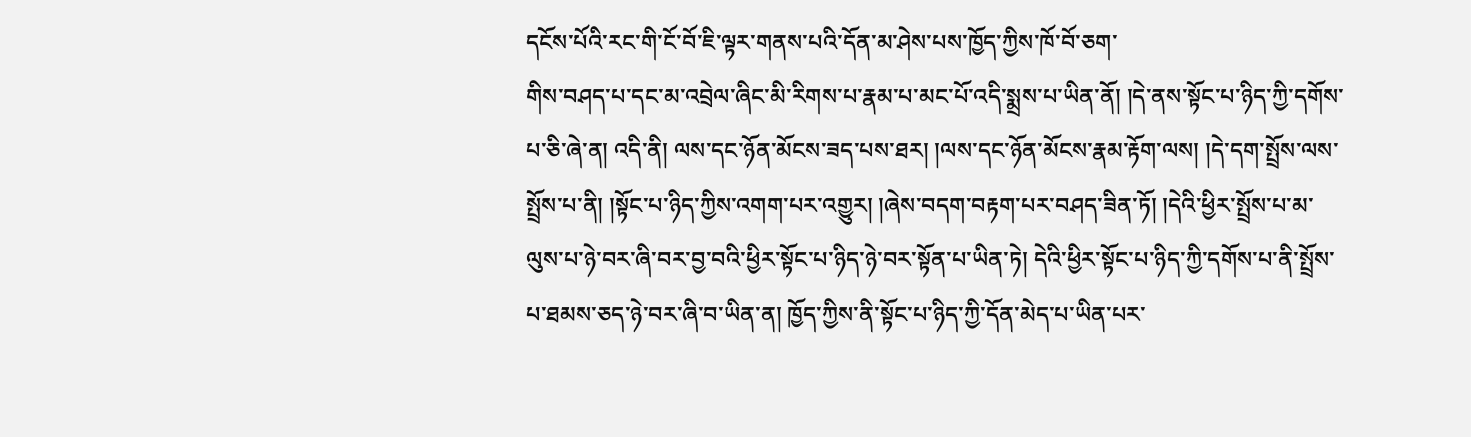དངོས་པོའི་རང་གི་ངོ་བོ་ཇི་ལྟར་གནས་པའི་དོན་མ་ཤེས་པས་ཁྱོད་ཀྱིས་ཁོ་བོ་ཅག་
གིས་བཤད་པ་དང་མ་འབྲེལ་ཞིང་མི་རིགས་པ་རྣམ་པ་མང་པོ་འདི་སྨྲས་པ་ཡིན་ནོ། །དེ་ནས་སྟོང་པ་ཉིད་ཀྱི་དགོས་པ་ཅི་ཞེ་ན། འདི་ནི། ལས་དང་ཉོན་མོངས་ཟད་པས་ཐར། །ལས་དང་ཉོན་མོངས་རྣམ་རྟོག་ལས། །དེ་དག་སྤྲོས་ལས་སྤྲོས་པ་ནི། །སྟོང་པ་ཉིད་ཀྱིས་འགག་པར་འགྱུར། །ཞེས་བདག་བརྟག་པར་བཤད་ཟིན་ཏོ། །དེའི་ཕྱིར་སྤྲོས་པ་མ་ལུས་པ་ཉེ་བར་ཞི་བར་བྱ་བའི་ཕྱིར་སྟོང་པ་ཉིད་ཉེ་བར་སྟོན་པ་ཡིན་ཏེ། དེའི་ཕྱིར་སྟོང་པ་ཉིད་ཀྱི་དགོས་པ་ནི་སྤྲོས་པ་ཐམས་ཅད་ཉེ་བར་ཞི་བ་ཡིན་ན། ཁྱོད་ཀྱིས་ནི་སྟོང་པ་ཉིད་ཀྱི་དོན་མེད་པ་ཡིན་པར་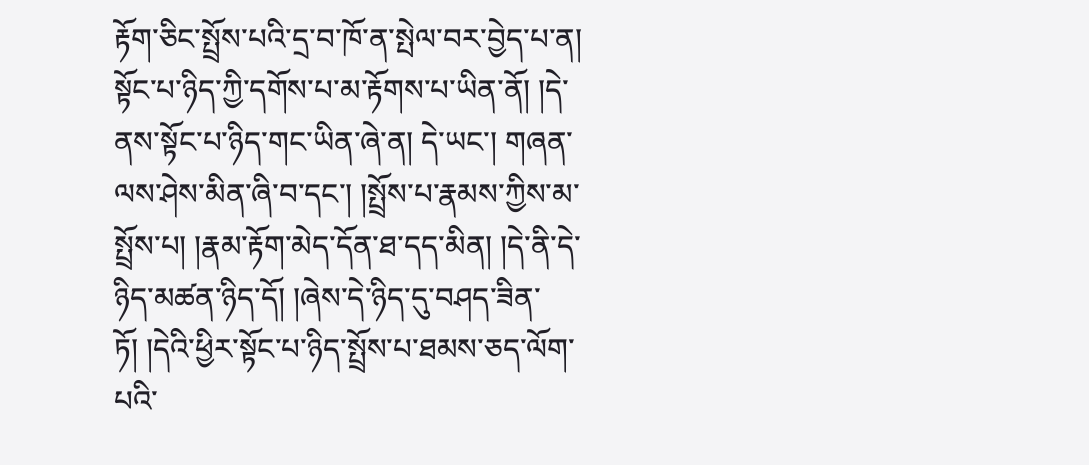རྟོག་ཅིང་སྤྲོས་པའི་དྲ་བ་ཁོ་ན་སྤེལ་བར་བྱེད་པ་ན། སྟོང་པ་ཉིད་ཀྱི་དགོས་པ་མ་རྟོགས་པ་ཡིན་ནོ། །དེ་ནས་སྟོང་པ་ཉིད་གང་ཡིན་ཞེ་ན། དེ་ཡང་། གཞན་ལས་ཤེས་མིན་ཞི་བ་དང་། །སྤྲོས་པ་རྣམས་ཀྱིས་མ་སྤྲོས་པ། །རྣམ་རྟོག་མེད་དོན་ཐ་དད་མིན། །དེ་ནི་དེ་ཉིད་མཚན་ཉིད་དོ། །ཞེས་དེ་ཉིད་དུ་བཤད་ཟིན་ཏོ། །དེའི་ཕྱིར་སྟོང་པ་ཉིད་སྤྲོས་པ་ཐམས་ཅད་ལོག་པའི་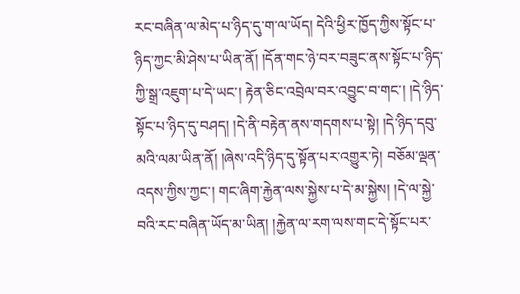རང་བཞིན་ལ་མེད་པ་ཉིད་དུ་ག་ལ་ཡོད། དེའི་ཕྱིར་ཁྱོད་ཀྱིས་སྟོང་པ་ཉིད་ཀྱང་མི་ཤེས་པ་ཡིན་ནོ། །དོན་གང་ཉེ་བར་བཟུང་ནས་སྟོང་པ་ཉིད་ཀྱི་སྒྲ་འཇུག་པ་དེ་ཡང་། རྟེན་ཅིང་འབྲེལ་བར་འབྱུང་བ་གང་། །དེ་ཉིད་སྟོང་པ་ཉིད་དུ་བཤད། །དེ་ནི་བརྟེན་ནས་གདགས་པ་སྟེ། །དེ་ཉིད་དབུ་མའི་ལམ་ཡིན་ནོ། །ཞེས་འདི་ཉིད་དུ་སྟོན་པར་འགྱུར་ཏེ། བཅོམ་ལྡན་འདས་ཀྱིས་ཀྱང་། གང་ཞིག་རྐྱེན་ལས་སྐྱེས་པ་དེ་མ་སྐྱེས། །དེ་ལ་སྐྱེ་བའི་རང་བཞིན་ཡོད་མ་ཡིན། །རྐྱེན་ལ་རག་ལས་གང་དེ་སྟོང་པར་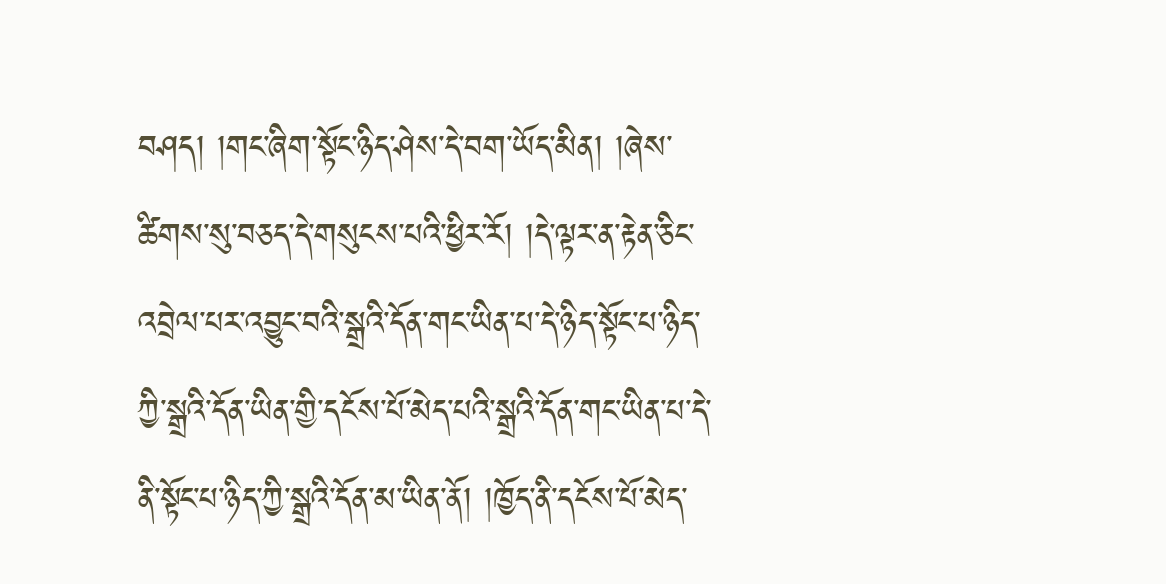བཤད། །གང་ཞིག་སྟོང་ཉིད་ཤེས་དེ་བག་ཡོད་མིན། །ཞེས་ཚིགས་སུ་བཅད་དེ་གསུངས་པའི་ཕྱིར་རོ། །དེ་ལྟར་ན་རྟེན་ཅིང་འབྲེལ་པར་འབྱུང་བའི་སྒྲའི་དོན་གང་ཡིན་པ་དེ་ཉིད་སྟོང་པ་ཉིད་ཀྱི་སྒྲའི་དོན་ཡིན་གྱི་དངོས་པོ་མེད་པའི་སྒྲའི་དོན་གང་ཡིན་པ་དེ་ནི་སྟོང་པ་ཉིད་ཀྱི་སྒྲའི་དོན་མ་ཡིན་ནོ། །ཁྱོད་ནི་དངོས་པོ་མེད་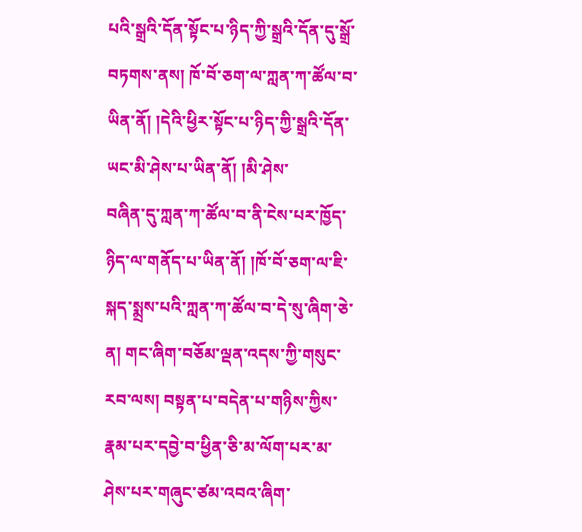པའི་སྒྲའི་དོན་སྟོང་པ་ཉིད་ཀྱི་སྒྲའི་དོན་དུ་སྒྲོ་བཏགས་ནས། ཁོ་བོ་ཅག་ལ་ཀླན་ཀ་ཚོལ་བ་ཡིན་ནོ། །དེའི་ཕྱིར་སྟོང་པ་ཉིད་ཀྱི་སྒྲའི་དོན་ཡང་མི་ཤེས་པ་ཡིན་ནོ། །མི་ཤེས་
བཞིན་དུ་ཀླན་ཀ་ཚོལ་བ་ནི་ངེས་པར་ཁྱོད་ཉིད་ལ་གནོད་པ་ཡིན་ནོ། །ཁོ་བོ་ཅག་ལ་ཇི་སྐད་སྨྲས་པའི་ཀླན་ཀ་ཚོལ་བ་དེ་སུ་ཞིག་ཅེ་ན། གང་ཞིག་བཅོམ་ལྡན་འདས་ཀྱི་གསུང་རབ་ལས། བསྟན་པ་བདེན་པ་གཉིས་ཀྱིས་རྣམ་པར་དབྱེ་བ་ཕྱིན་ཅི་མ་ལོག་པར་མ་ཤེས་པར་གཞུང་ཙམ་འབའ་ཞིག་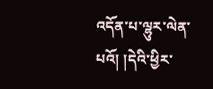འདོན་པ་ལྷུར་ལེན་པའོ། །དེའི་ཕྱིར་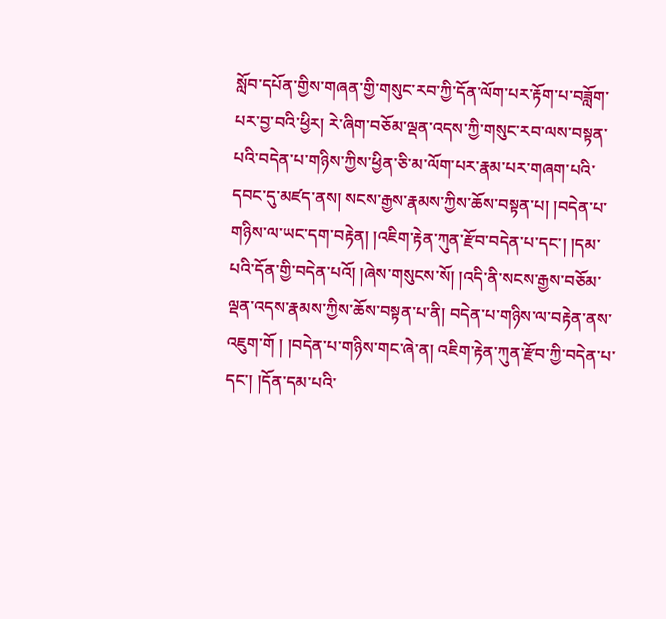སློབ་དཔོན་གྱིས་གཞན་གྱི་གསུང་རབ་ཀྱི་དོན་ལོག་པར་རྟོག་པ་བཟློག་པར་བྱ་བའི་ཕྱིར། རེ་ཞིག་བཅོམ་ལྡན་འདས་ཀྱི་གསུང་རབ་ལས་བསྟན་པའི་བདེན་པ་གཉིས་ཀྱིས་ཕྱིན་ཅི་མ་ལོག་པར་རྣམ་པར་གཞག་པའི་དབང་དུ་མཛད་ནས། སངས་རྒྱས་རྣམས་ཀྱིས་ཆོས་བསྟན་པ། །བདེན་པ་གཉིས་ལ་ཡང་དག་བརྟེན། །འཇིག་རྟེན་ཀུན་རྫོབ་བདེན་པ་དང་། །དམ་པའི་དོན་གྱི་བདེན་པའོ། །ཞེས་གསུངས་སོ། །འདི་ནི་སངས་རྒྱས་བཅོམ་ལྡན་འདས་རྣམས་ཀྱིས་ཆོས་བསྟན་པ་ནི། བདེན་པ་གཉིས་ལ་བརྟེན་ནས་འཇུག་གོ ། །བདེན་པ་གཉིས་གང་ཞེ་ན། འཇིག་རྟེན་ཀུན་རྫོབ་ཀྱི་བདེན་པ་དང་། །དོན་དམ་པའི་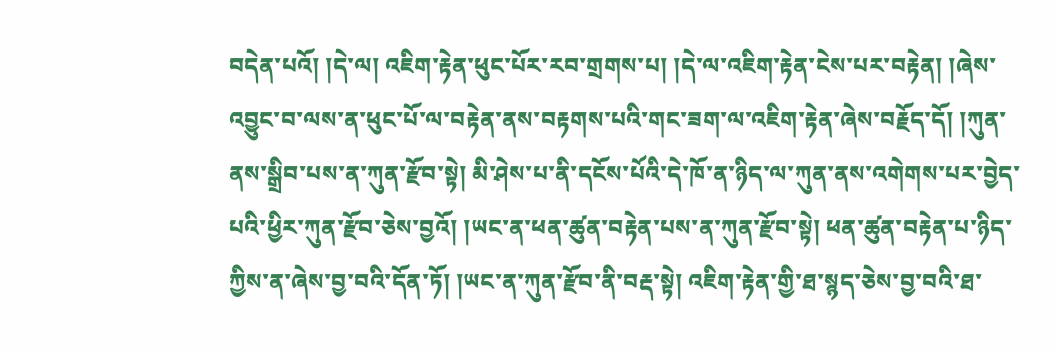བདེན་པའོ། །དེ་ལ། འཇིག་རྟེན་ཕུང་པོར་རབ་གྲགས་པ། །དེ་ལ་འཇིག་རྟེན་ངེས་པར་བརྟེན། །ཞེས་འབྱུང་བ་ལས་ན་ཕུང་པོ་ལ་བརྟེན་ནས་བརྟགས་པའི་གང་ཟག་ལ་འཇིག་རྟེན་ཞེས་བརྗོད་དོ། །ཀུན་ནས་སྒྲིབ་པས་ན་ཀུན་རྫོབ་སྟེ། མི་ཤེས་པ་ནི་དངོས་པོའི་དེ་ཁོ་ན་ཉིད་ལ་ཀུན་ནས་འགེགས་པར་བྱེད་པའི་ཕྱིར་ཀུན་རྫོབ་ཅེས་བྱའོ། །ཡང་ན་ཕན་ཚུན་བརྟེན་པས་ན་ཀུན་རྫོབ་སྟེ། ཕན་ཚུན་བརྟེན་པ་ཉིད་ཀྱིས་ན་ཞེས་བྱ་བའི་དོན་ཏོ། །ཡང་ན་ཀུན་རྫོབ་ནི་བརྡ་སྟེ། འཇིག་རྟེན་གྱི་ཐ་སྙད་ཅེས་བྱ་བའི་ཐ་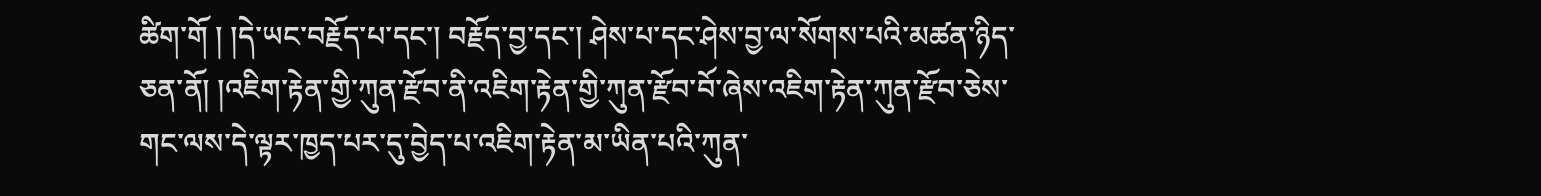ཚིག་གོ ། །དེ་ཡང་བརྗོད་པ་དང་། བརྗོད་བྱ་དང་། ཤེས་པ་དང་ཤེས་བྱ་ལ་སོགས་པའི་མཚན་ཉིད་ཅན་ནོ། །འཇིག་རྟེན་གྱི་ཀུན་རྫོབ་ནི་འཇིག་རྟེན་གྱི་ཀུན་རྫོབ་བོ་ཞེས་འཇིག་རྟེན་ཀུན་རྫོབ་ཅེས་གང་ལས་དེ་ལྟར་ཁྱད་པར་དུ་བྱེད་པ་འཇིག་རྟེན་མ་ཡིན་པའི་ཀུན་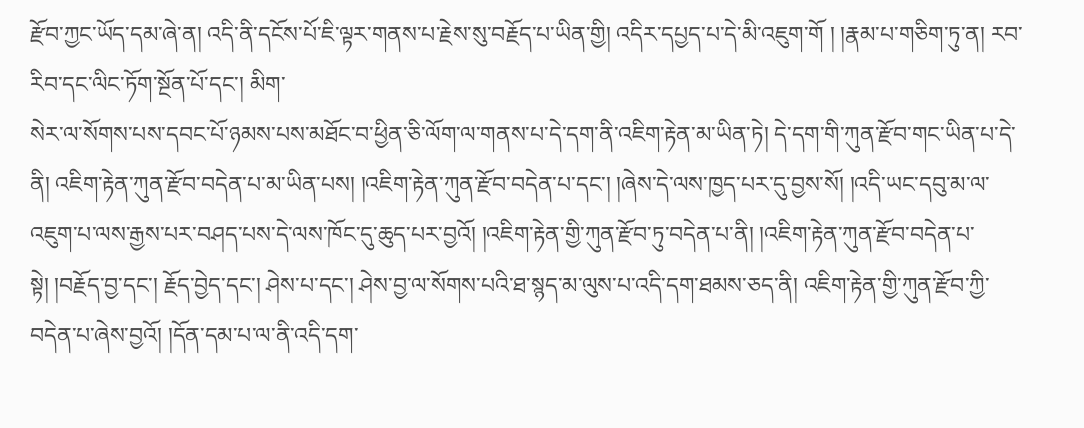རྫོབ་ཀྱང་ཡོད་དམ་ཞེ་ན། འདི་ནི་དངོས་པོ་ཇི་ལྟར་གནས་པ་རྗེས་སུ་བརྗོད་པ་ཡིན་གྱི། འདིར་དཔྱད་པ་དེ་མི་འཇུག་གོ ། །རྣམ་པ་གཅིག་ཏུ་ན། རབ་རིབ་དང་ལིང་ཏོག་སྔོན་པོ་དང་། མིག་
སེར་ལ་སོགས་པས་དབང་པོ་ཉམས་པས་མཐོང་བ་ཕྱིན་ཅི་ལོག་ལ་གནས་པ་དེ་དག་ནི་འཇིག་རྟེན་མ་ཡིན་ཏེ། དེ་དག་གི་ཀུན་རྫོབ་གང་ཡིན་པ་དེ་ནི། འཇིག་རྟེན་ཀུན་རྫོབ་བདེན་པ་མ་ཡིན་པས། །འཇིག་རྟེན་ཀུན་རྫོབ་བདེན་པ་དང་། །ཞེས་དེ་ལས་ཁྱད་པར་དུ་བྱས་སོ། །འདི་ཡང་དབུ་མ་ལ་འཇུག་པ་ལས་རྒྱས་པར་བཤད་པས་དེ་ལས་ཁོང་དུ་ཆུད་པར་བྱའོ། །འཇིག་རྟེན་གྱི་ཀུན་རྫོབ་ཏུ་བདེན་པ་ནི། །འཇིག་རྟེན་ཀུན་རྫོབ་བདེན་པ་སྟེ། །བརྗོད་བྱ་དང་། རྗོད་བྱེད་དང་། ཤེས་པ་དང་། ཤེས་བྱ་ལ་སོགས་པའི་ཐ་སྙད་མ་ལུས་པ་འདི་དག་ཐམས་ཅད་ནི། འཇིག་རྟེན་གྱི་ཀུན་རྫོབ་ཀྱི་བདེན་པ་ཞེས་བྱའོ། །དོན་དམ་པ་ལ་ནི་འདི་དག་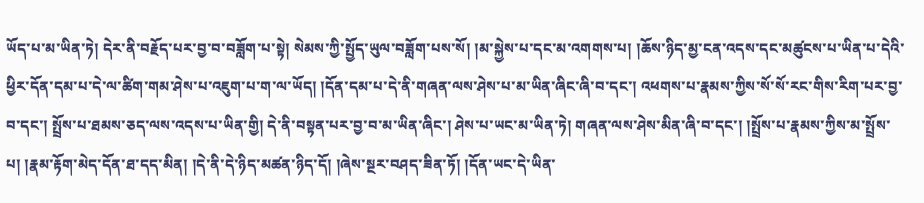ཡོད་པ་མ་ཡིན་ཏེ། དེར་ནི་བརྗོད་པར་བྱ་བ་བཟློག་པ་སྟེ། སེམས་ཀྱི་སྤྱོད་ཡུལ་བཟློག་པས་སོ། །མ་སྐྱེས་པ་དང་མ་འགགས་པ། །ཆོས་ཉིད་མྱ་ངན་འདས་དང་མཚུངས་པ་ཡིན་པ་དེའི་ཕྱིར་དོན་དམ་པ་དེ་ལ་ཚིག་གམ་ཤེས་པ་འཇུག་པ་ག་ལ་ཡོད། །དོན་དམ་པ་དེ་ནི་གཞན་ལས་ཤེས་པ་མ་ཡིན་ཞིང་ཞི་བ་དང་། འཕགས་པ་རྣམས་ཀྱིས་སོ་སོ་རང་གིས་རིག་པར་བྱ་བ་དང་། སྤྲོས་པ་ཐམས་ཅད་ལས་འདས་པ་ཡིན་གྱི། དེ་ནི་བསྟན་པར་བྱ་བ་མ་ཡིན་ཞིང་། ཤེས་པ་ཡང་མ་ཡིན་ཏེ། གཞན་ལས་ཤེས་མིན་ཞི་བ་དང་། །སྤྲོས་པ་རྣམས་ཀྱིས་མ་སྤྲོས་པ། །རྣམ་རྟོག་མེད་དོན་ཐ་དད་མིན། །དེ་ནི་དེ་ཉིད་མཚན་ཉིད་དོ། །ཞེས་སྔར་བཤད་ཟིན་ཏོ། །དོན་ཡང་དེ་ཡིན་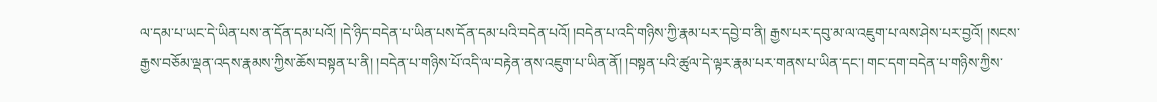ལ་དམ་པ་ཡང་དེ་ཡིན་པས་ན་དོན་དམ་པའོ། །དེ་ཉིད་བདེན་པ་ཡིན་པས་དོན་དམ་པའི་བདེན་པའོ། །བདེན་པ་འདི་གཉིས་ཀྱི་རྣམ་པར་དབྱེ་བ་ནི། རྒྱས་པར་དབུ་མ་ལ་འཇུག་པ་ལས་ཤེས་པར་བྱའོ། །སངས་རྒྱས་བཅོམ་ལྡན་འདས་རྣམས་ཀྱིས་ཆོས་བསྟན་པ་ནི། །བདེན་པ་གཉིས་པོ་འདི་ལ་བརྟེན་ནས་འཇུག་པ་ཡིན་ནོ། །བསྟན་པའི་ཚུལ་དེ་ལྟར་རྣམ་པར་གནས་པ་ཡིན་དང་། གང་དག་བདེན་པ་གཉིས་ཀྱིས་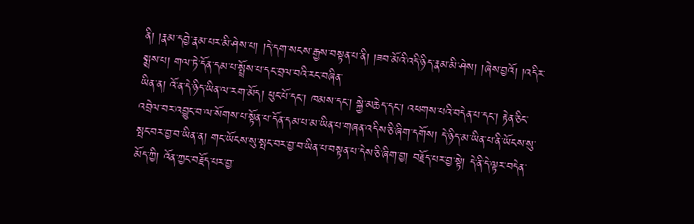ནི། །རྣམ་དབྱེ་རྣམ་པར་མི་ཤེས་པ། །དེ་དག་སངས་རྒྱས་བསྟན་པ་ནི། །ཟབ་མོའི་འདི་ཉིད་རྣམ་མི་ཤེས། །ཞེས་བྱའོ། །འདིར་སྨྲས་པ། གལ་ཏེ་དོན་དམ་པ་སྤྲོས་པ་དང་བྲལ་བའི་རང་བཞིན་
ཡིན་ན། འོ་ན་དེ་ཉིད་ཡིན་ལ་རག་མོད། ཕུང་པོ་དང་། ཁམས་དང་། སྐྱེ་མཆེད་དང་། འཕགས་པའི་བདེན་པ་དང་། རྟེན་ཅིང་འབྲེལ་བར་འབྱུང་བ་ལ་སོགས་པ་སྟོན་པ་དོན་དམ་པ་མ་ཡིན་པ་གཞན་འདིས་ཅི་ཞིག་དགོས། དེ་ཉིད་མ་ཡིན་པ་ནི་ཡོངས་སུ་སྤང་བར་བྱ་བ་ཡིན་ན། གང་ཡོངས་སུ་སྤང་བར་བྱ་བ་ཡིན་པ་བསྟན་པ་དེས་ཅི་ཞིག་བྱ། བརྗོད་པར་བྱ་སྟེ། དེ་ནི་དེ་ལྟར་བདེན་མོད་ཀྱི། འོན་ཀྱང་བརྗོད་པར་བྱ་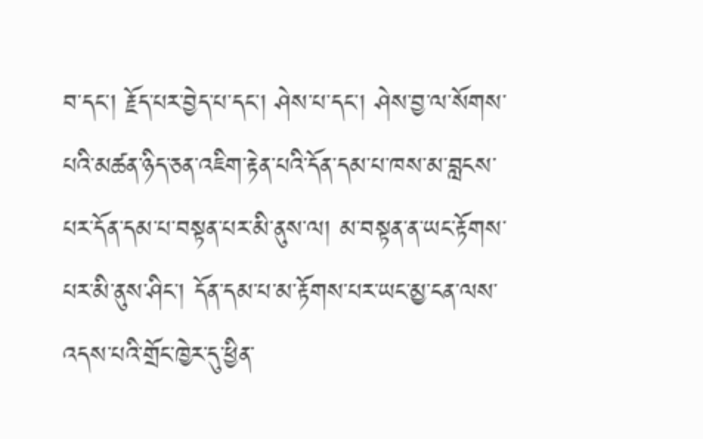བ་དང་། རྗོད་པར་བྱེད་པ་དང་། ཤེས་པ་དང་། ཤེས་བྱ་ལ་སོགས་པའི་མཚན་ཉིད་ཅན་འཇིག་རྟེན་པའི་དོན་དམ་པ་ཁས་མ་བླངས་པར་དོན་དམ་པ་བསྟན་པར་མི་ནུས་ལ། མ་བསྟན་ན་ཡང་རྟོགས་པར་མི་ནུས་ཤིང་། དོན་དམ་པ་མ་རྟོགས་པར་ཡང་མྱ་ངན་ལས་འདས་པའི་གྲོང་ཁྱེར་དུ་ཕྱིན་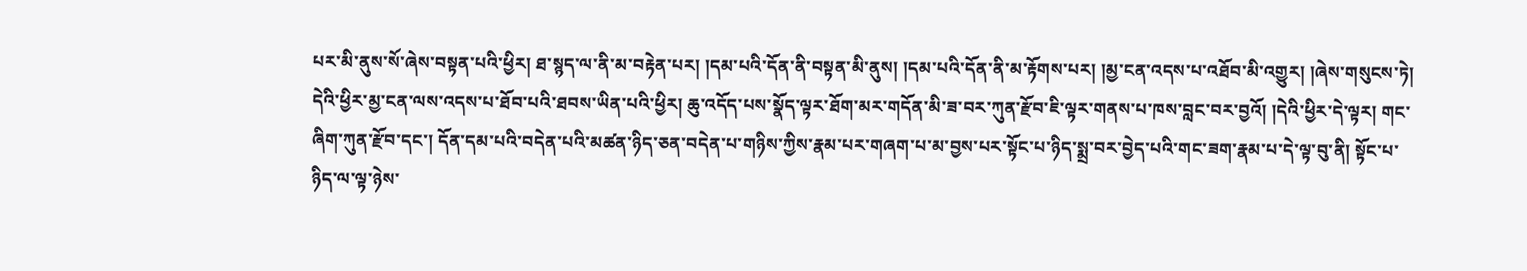པར་མི་ནུས་སོ་ཞེས་བསྟན་པའི་ཕྱིར། ཐ་སྙད་ལ་ནི་མ་བརྟེན་པར། །དམ་པའི་དོན་ནི་བསྟན་མི་ནུས། །དམ་པའི་དོན་ནི་མ་རྟོགས་པར། །མྱ་ངན་འདས་པ་འཐོབ་མི་འགྱུར། །ཞེས་གསུངས་ཏེ། དེའི་ཕྱིར་མྱ་ངན་ལས་འདས་པ་ཐོབ་པའི་ཐབས་ཡིན་པའི་ཕྱིར། ཆུ་འདོད་པས་སྣོད་ལྟར་ཐོག་མར་གདོན་མི་ཟ་བར་ཀུན་རྫོབ་ཇི་ལྟར་གནས་པ་ཁས་བླང་བར་བྱའོ། །དེའི་ཕྱིར་དེ་ལྟར། གང་ཞིག་ཀུན་རྫོབ་དང་། དོན་དམ་པའི་བདེན་པའི་མཚན་ཉིད་ཅན་བདེན་པ་གཉིས་ཀྱིས་རྣམ་པར་གཞག་པ་མ་བྱས་པར་སྟོང་པ་ཉིད་སྨྲ་བར་བྱེད་པའི་གང་ཟག་རྣམ་པ་དེ་ལྟ་བུ་ནི། སྟོང་པ་ཉིད་ལ་ལྟ་ཉེས་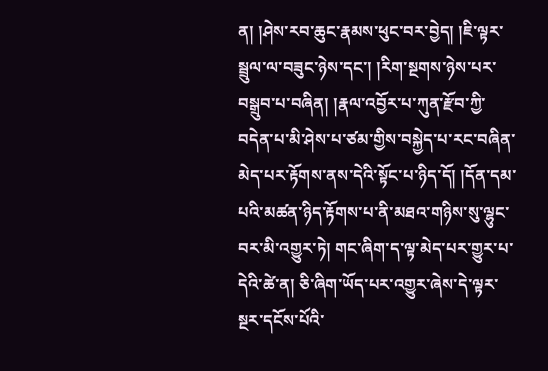ན། །ཤེས་རབ་ཆུང་རྣམས་ཕུང་བར་བྱེད། །ཇི་ལྟར་སྦྲུལ་ལ་བཟུང་ཉེས་དང་། །རིག་སྔགས་ཉེས་པར་བསྒྲུབ་པ་བཞིན། །རྣལ་འབྱོར་པ་ཀུན་རྫོབ་ཀྱི་བདེན་པ་མི་ཤེས་པ་ཙམ་གྱིས་བསྐྱེད་པ་རང་བཞིན་མེད་པར་རྟོགས་ནས་དེའི་སྟོང་པ་ཉིད་དོ། །དོན་དམ་པའི་མཚན་ཉིད་རྟོགས་པ་ནི་མཐའ་གཉིས་སུ་ལྷུང་བར་མི་འགྱུར་ཏེ། གང་ཞིག་ད་ལྟ་མེད་པར་གྱུར་པ་དེའི་ཚེ་ན། ཅི་ཞིག་ཡོད་པར་འགྱུར་ཞེས་དེ་ལྟར་སྔར་དངོས་པོའི་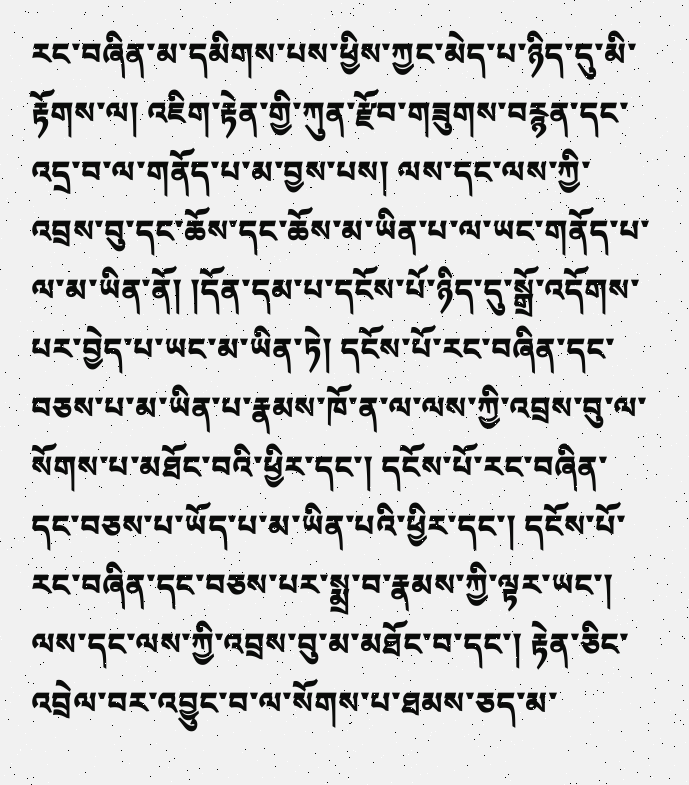རང་བཞིན་མ་དམིགས་པས་ཕྱིས་ཀྱང་མེད་པ་ཉིད་དུ་མི་རྟོགས་ལ། འཇིག་རྟེན་གྱི་ཀུན་རྫོབ་གཟུགས་བརྙན་དང་འདྲ་བ་ལ་གནོད་པ་མ་བྱས་པས། ལས་དང་ལས་ཀྱི་
འབྲས་བུ་དང་ཆོས་དང་ཆོས་མ་ཡིན་པ་ལ་ཡང་གནོད་པ་ལ་མ་ཡིན་ནོ། །དོན་དམ་པ་དངོས་པོ་ཉིད་དུ་སྒྲོ་འདོགས་པར་བྱེད་པ་ཡང་མ་ཡིན་ཏེ། དངོས་པོ་རང་བཞིན་དང་བཅས་པ་མ་ཡིན་པ་རྣམས་ཁོ་ན་ལ་ལས་ཀྱི་འབྲས་བུ་ལ་སོགས་པ་མཐོང་བའི་ཕྱིར་དང་། དངོས་པོ་རང་བཞིན་དང་བཅས་པ་ཡོད་པ་མ་ཡིན་པའི་ཕྱིར་དང་། དངོས་པོ་རང་བཞིན་དང་བཅས་པར་སྨྲ་བ་རྣམས་ཀྱི་ལྟར་ཡང་། ལས་དང་ལས་ཀྱི་འབྲས་བུ་མ་མཐོང་བ་དང་། རྟེན་ཅིང་འབྲེལ་བར་འབྱུང་བ་ལ་སོགས་པ་ཐམས་ཅད་མ་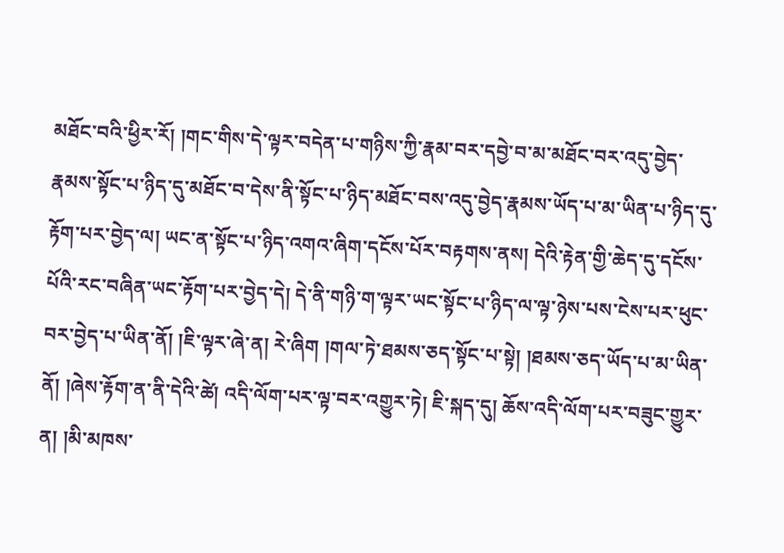མཐོང་བའི་ཕྱིར་རོ། །གང་གིས་དེ་ལྟར་བདེན་པ་གཉིས་ཀྱི་རྣམ་བར་དབྱེ་བ་མ་མཐོང་བར་འདུ་བྱེད་རྣམས་སྟོང་པ་ཉིད་དུ་མཐོང་བ་དེས་ནི་སྟོང་པ་ཉིད་མཐོང་བས་འདུ་བྱེད་རྣམས་ཡོད་པ་མ་ཡིན་པ་ཉིད་དུ་རྟོག་པར་བྱེད་ལ། ཡང་ན་སྟོང་པ་ཉིད་འགའ་ཞིག་དངོས་པོར་བརྟགས་ནས། དེའི་རྟེན་གྱི་ཆེད་དུ་དངོས་པོའི་རང་བཞིན་ཡང་རྟོག་པར་བྱེད་དེ། དེ་ནི་གཉི་ག་ལྟར་ཡང་སྟོང་པ་ཉིད་ལ་ལྟ་ཉེས་པས་ངེས་པར་ཕུང་བར་བྱེད་པ་ཡིན་ནོ། །ཇི་ལྟར་ཞེ་ན། རེ་ཞིག །གལ་ཏེ་ཐམས་ཅད་སྟོང་པ་སྟེ། །ཐམས་ཅད་ཡོད་པ་མ་ཡིན་ནོ། །ཞེས་རྟོག་ན་ནི་དེའི་ཚེ། འདི་ལོག་པར་ལྟ་བར་འགྱུར་ཏེ། ཇི་སྐད་དུ། ཆོས་འདི་ལོག་པར་བཟུང་གྱུར་ན། །མི་མཁས་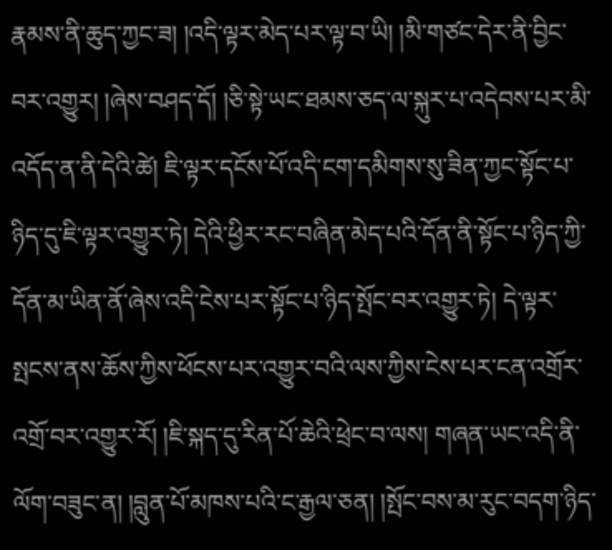རྣམས་ནི་ཆུད་ཀྱང་ཟ། །འདི་ལྟར་མེད་པར་ལྟ་བ་ཡི། །མི་གཙང་དེར་ནི་བྱིང་བར་འགྱུར། །ཞེས་བཤད་དོ། །ཅི་སྟེ་ཡང་ཐམས་ཅད་ལ་སྐུར་པ་འདེབས་པར་མི་འདོད་ན་ནི་དེའི་ཚེ། ཇི་ལྟར་དངོས་པོ་འདི་ངག་དམིགས་སུ་ཟིན་ཀྱང་སྟོང་པ་ཉིད་དུ་ཇི་ལྟར་འགྱུར་ཏེ། དེའི་ཕྱིར་རང་བཞིན་མེད་པའི་དོན་ནི་སྟོང་པ་ཉིད་ཀྱི་དོན་མ་ཡིན་ནོ་ཞེས་འདི་ངེས་པར་སྟོང་པ་ཉིད་སྤོང་བར་འགྱུར་ཏེ། དེ་ལྟར་སྤངས་ནས་ཆོས་ཀྱིས་ཕོངས་པར་འགྱུར་བའི་ལས་ཀྱིས་ངེས་པར་ངན་འགྲོར་འགྲོ་བར་འགྱུར་རོ། །ཇི་སྐད་དུ་རིན་པོ་ཆེའི་ཕྲེང་བ་ལས། གཞན་ཡང་འདི་ནི་ལོག་བཟུང་ན། །བླུན་པོ་མཁས་པའི་ང་རྒྱལ་ཅན། །སྤོང་བས་མ་རུང་བདག་ཉིད་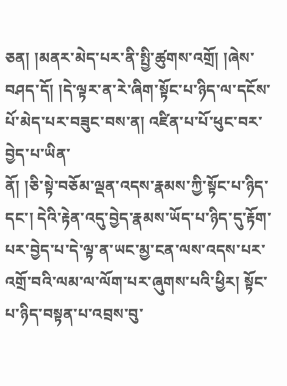ཅན། །མནར་མེད་པར་ནི་སྤྱི་ཚུགས་འགྲོ། །ཞེས་བཤད་དོ། །དེ་ལྟར་ན་རེ་ཞིག་སྟོང་པ་ཉིད་ལ་དངོས་པོ་མེད་པར་བཟུང་བས་ན། འཛིན་པ་པོ་ཕུང་བར་བྱེད་པ་ཡིན་
ནོ། །ཅི་སྟེ་བཅོམ་ལྡན་འདས་རྣམས་ཀྱི་སྟོང་པ་ཉིད་དང་། དེའི་རྟེན་འདུ་བྱེད་རྣམས་ཡོད་པ་ཉིད་དུ་རྟོག་པར་བྱེད་པ་དེ་ལྟ་ན་ཡང་མྱ་ངན་ལས་འདས་པར་འགྲོ་བའི་ལམ་ལ་ལོག་པར་ཞུགས་པའི་ཕྱིར། སྟོང་པ་ཉིད་བསྟན་པ་འབྲས་བུ་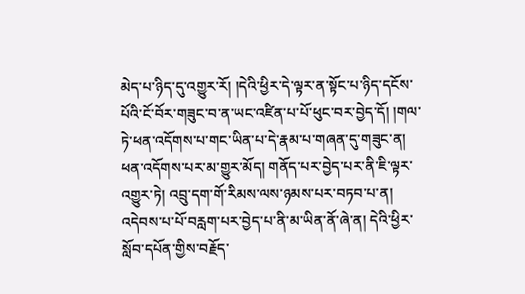མེད་པ་ཉིད་དུ་འགྱུར་རོ། །དེའི་ཕྱིར་དེ་ལྟར་ན་སྟོང་པ་ཉིད་དངོས་པོའི་ངོ་བོར་གཟུང་བ་ན་ཡང་འཛིན་པ་པོ་ཕུང་བར་བྱེད་དོ། །གལ་ཏེ་ཕན་འདོགས་པ་གང་ཡིན་པ་དེ་རྣམ་པ་གཞན་དུ་གཟུང་ན། ཕན་འདོགས་པར་མ་གྱུར་མོད། གནོད་པར་བྱེད་པར་ནི་ཇི་ལྟར་འགྱུར་ཏེ། འབྲུ་དག་གོ་རིམས་ལས་ཉམས་པར་བཏབ་པ་ན། འདེབས་པ་པོ་བརླག་པར་བྱེད་པ་ནི་མ་ཡིན་ནོ་ཞེ་ན། དེའི་ཕྱིར་སློབ་དཔོན་གྱིས་བརྗོད་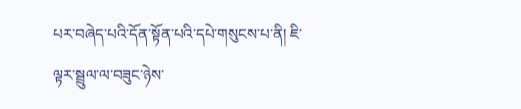པར་བཞེད་པའི་དོན་སྟོན་པའི་དཔེ་གསུངས་པ་ནི། ཇི་ལྟར་སྦྲུལ་ལ་བཟུང་ཉེས་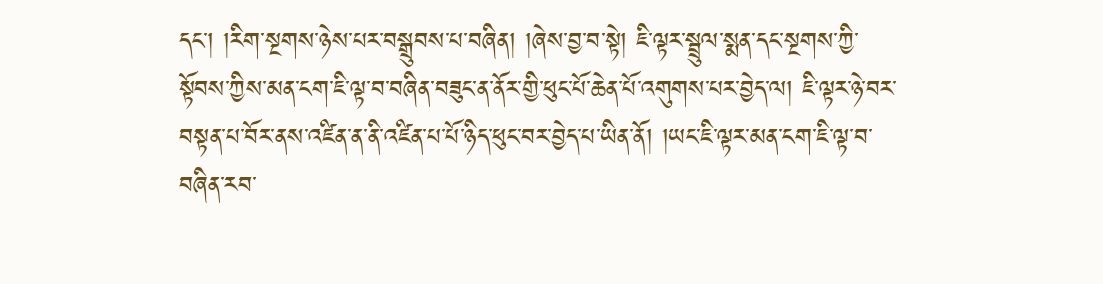དང་། །རིག་སྔགས་ཉེས་པར་བསྒྲུབས་པ་བཞིན། །ཞེས་བྱ་བ་སྟེ། ཇི་ལྟར་སྦྲུལ་སྨན་དང་སྔགས་ཀྱི་སྟོབས་ཀྱིས་མན་ངག་ཇི་ལྟ་བ་བཞིན་བཟུང་ན་ནོར་གྱི་ཕུང་པོ་ཆེན་པོ་འགུགས་པར་བྱེད་ལ། ཇི་ལྟར་ཉེ་བར་བསྟན་པ་བོར་ནས་འཛིན་ན་ནི་འཛིན་པ་པོ་ཉིད་ཕུང་བར་བྱེད་པ་ཡིན་ནོ། །ཡང་ཇི་ལྟར་མན་ངག་ཇི་ལྟ་བ་བཞིན་རབ་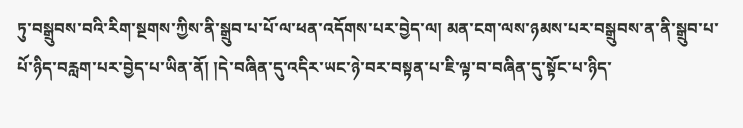ཏུ་བསྒྲུབས་བའི་རིག་སྔགས་ཀྱིས་ནི་སྒྲུབ་པ་པོ་ལ་ཕན་འདོགས་པར་བྱེད་ལ། མན་ངག་ལས་ཉམས་པར་བསྒྲུབས་ན་ནི་སྒྲུབ་པ་པོ་ཉིད་བརླག་པར་བྱེད་པ་ཡིན་ནོ། །དེ་བཞིན་དུ་འདིར་ཡང་ཉེ་བར་བསྟན་པ་ཇི་ལྟ་བ་བཞིན་དུ་སྟོང་པ་ཉིད་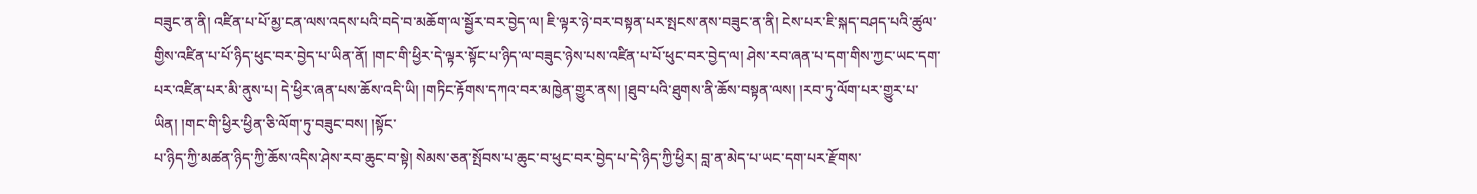བཟུང་ན་ནི། འཛིན་པ་པོ་མྱ་ངན་ལས་འདས་པའི་བདེ་བ་མཆོག་ལ་སྦྱོར་བར་བྱེད་ལ། ཇི་ལྟར་ཉེ་བར་བསྟན་པར་སྤངས་ནས་བཟུང་ན་ནི། ངེས་པར་ཇི་སྐད་བཤད་པའི་ཚུལ་གྱིས་འཛིན་པ་པོ་ཉིད་ཕུང་བར་བྱེད་པ་ཡིན་ནོ། །གང་གི་ཕྱིར་དེ་ལྟར་སྟོང་པ་ཉིད་ལ་བཟུང་ཉེས་པས་འཛིན་པ་པོ་ཕུང་བར་བྱེད་ལ། ཤེས་རབ་ཞན་པ་དག་གིས་ཀྱང་ཡང་དག་པར་འཛིན་པར་མི་ནུས་པ། དེ་ཕྱིར་ཞན་པས་ཆོས་འདི་ཡི། །གཏིང་རྟོགས་དཀའ་བར་མཁྱེན་གྱུར་ནས། །ཐུབ་པའི་ཐུགས་ནི་ཆོས་བསྟན་ལས། །རབ་ཏུ་ལོག་པར་གྱུར་པ་ཡིན། །གང་གི་ཕྱིར་ཕྱིན་ཅི་ལོག་ཏུ་བཟུང་བས། །སྟོང་
པ་ཉིད་ཀྱི་མཚན་ཉིད་ཀྱི་ཆོས་འདིས་ཤེས་རབ་ཆུང་བ་སྟེ། སེམས་ཅན་སྤོབས་པ་ཆུང་བ་ཕུང་བར་བྱེད་པ་དེ་ཉིད་ཀྱི་ཕྱིར། བླ་ན་མེད་པ་ཡང་དག་པར་རྫོགས་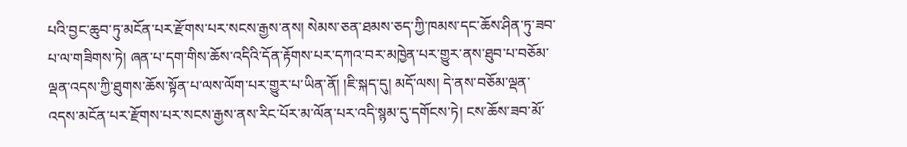པའི་བྱང་ཆུབ་ཏུ་མངོན་པར་རྫོགས་པར་སངས་རྒྱས་ནས། སེམས་ཅན་ཐམས་ཅད་ཀྱི་ཁམས་དང་ཆོས་ཤིན་ཏུ་ཟབ་པ་ལ་གཟིགས་ཏེ། ཞན་པ་དག་གིས་ཆོས་འདིའི་དོན་རྟོགས་པར་དཀའ་བར་མཁྱེན་པར་གྱུར་ནས་ཐུབ་པ་བཅོམ་ལྡན་འདས་ཀྱི་ཐུགས་ཆོས་སྟོན་པ་ལས་ལོག་པར་གྱུར་པ་ཡིན་ནོ། །ཇི་སྐད་དུ། མདོ་ལས། དེ་ནས་བཅོམ་ལྡན་འདས་མངོན་པར་རྫོགས་པར་སངས་རྒྱས་ནས་རིང་པོར་མ་ལོན་པར་འདི་སྙམ་དུ་དགོངས་ཏེ། ངས་ཆོས་ཟབ་མོ་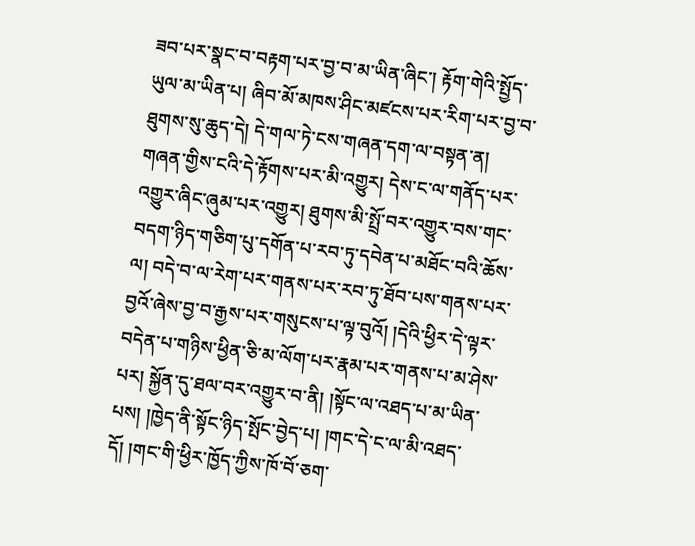ཟབ་པར་སྣང་བ་བརྟག་པར་བྱ་བ་མ་ཡིན་ཞིང་། རྟོག་གེའི་སྤྱོད་ཡུལ་མ་ཡིན་པ། ཞིབ་མོ་མཁས་ཤིང་མཛངས་པར་རིག་པར་བྱ་བ་ཐུགས་སུ་ཆུད་དེ། དེ་གལ་ཏེ་ངས་གཞན་དག་ལ་བསྟན་ན། གཞན་གྱིས་ངའི་དེ་རྟོགས་པར་མི་འགྱུར། དེས་ང་ལ་གནོད་པར་འགྱུར་ཞིང་ཞུམ་པར་འགྱུར། ཐུགས་མི་སྤྲོ་བར་འགྱུར་བས་གང་བདག་ཉིད་གཅིག་པུ་དགོན་པ་རབ་ཏུ་དབེན་པ་མཐོང་བའི་ཆོས་ལ། བདེ་བ་ལ་རེག་པར་གནས་པར་རབ་ཏུ་ཐོབ་པས་གནས་པར་བྱའོ་ཞེས་བྱ་བ་རྒྱས་པར་གསུངས་པ་ལྟ་བུའོ། །དེའི་ཕྱིར་དེ་ལྟར་བདེན་པ་གཉིས་ཕྱིན་ཅི་མ་ལོག་པར་རྣམ་པར་གནས་པ་མ་ཤེས་པར། སྐྱོན་དུ་ཐལ་བར་འགྱུར་བ་ནི། །སྟོང་ལ་འཐད་པ་མ་ཡིན་པས། །ཁྱེད་ནི་སྟོང་ཉིད་སྤོང་བྱེད་པ། །གང་དེ་ང་ལ་མི་འཐད་དོ། །གང་གི་ཕྱིར་ཁྱོད་ཀྱིས་ཁོ་བོ་ཅག་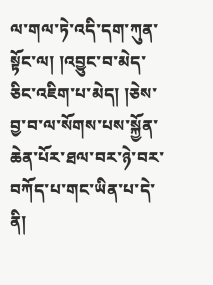ལ་གལ་ཏེ་འདི་དག་ཀུན་སྟོང་ལ། །འབྱུང་བ་མེད་ཅིང་འཇིག་པ་མེད། །ཅེས་བྱ་བ་ལ་སོགས་པས་སྐྱོན་ཆེན་པོར་ཐལ་བར་ཉེ་བར་བཀོད་པ་གང་ཡིན་པ་དེ་ནི།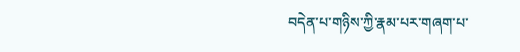བདེན་པ་གཉིས་ཀྱི་རྣམ་པར་གཞག་པ་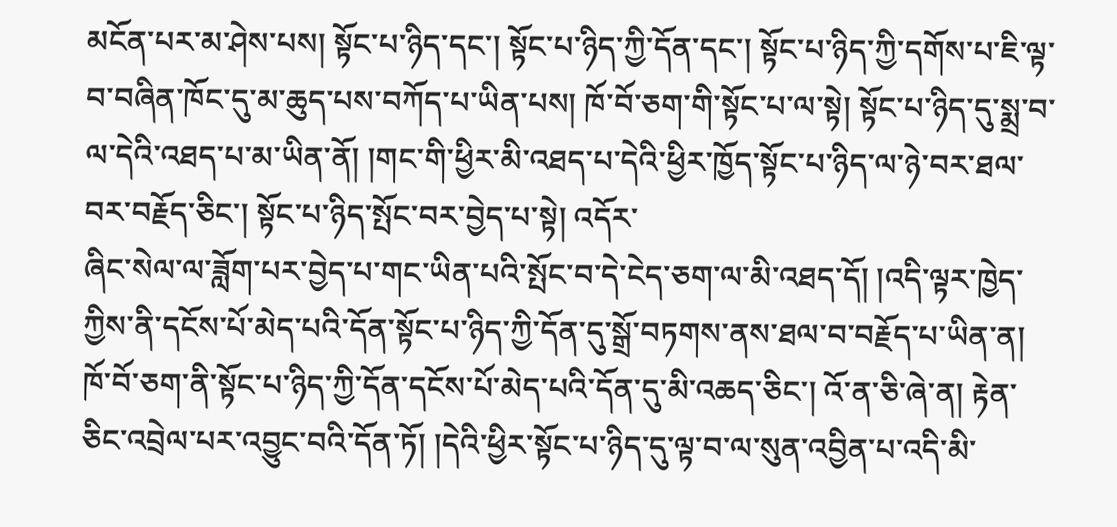མངོན་པར་མ་ཤེས་པས། སྟོང་པ་ཉིད་དང་། སྟོང་པ་ཉིད་ཀྱི་དོན་དང་། སྟོང་པ་ཉིད་ཀྱི་དགོས་པ་ཇི་ལྟ་བ་བཞིན་ཁོང་དུ་མ་ཆུད་པས་བཀོད་པ་ཡིན་པས། ཁོ་བོ་ཅག་གི་སྟོང་པ་ལ་སྟེ། སྟོང་པ་ཉིད་དུ་སྨྲ་བ་ལ་དེའི་འཐད་པ་མ་ཡིན་ནོ། །གང་གི་ཕྱིར་མི་འཐད་པ་དེའི་ཕྱིར་ཁྱོད་སྟོང་པ་ཉིད་ལ་ཉེ་བར་ཐལ་བར་བརྗོད་ཅིང་། སྟོང་པ་ཉིད་སྤོང་བར་བྱེད་པ་སྟེ། འདོར་
ཞིང་སེལ་ལ་ཟློག་པར་བྱེད་པ་གང་ཡིན་པའི་སྤོང་བ་དེ་ངེད་ཅག་ལ་མི་འཐད་དོ། །འདི་ལྟར་ཁྱེད་ཀྱིས་ནི་དངོས་པོ་མེད་པའི་དོན་སྟོང་པ་ཉིད་ཀྱི་དོན་དུ་སྒྲོ་བཏགས་ནས་ཐལ་བ་བརྗོད་པ་ཡིན་ན། ཁོ་བོ་ཅག་ནི་སྟོང་པ་ཉིད་ཀྱི་དོན་དངོས་པོ་མེད་པའི་དོན་དུ་མི་འཆད་ཅིང་། འོ་ན་ཅི་ཞེ་ན། རྟེན་ཅིང་འབྲེལ་པར་འབྱུང་བའི་དོན་ཏོ། །དེའི་ཕྱིར་སྟོང་པ་ཉིད་དུ་ལྟ་བ་ལ་སུན་འབྱིན་པ་འདི་མི་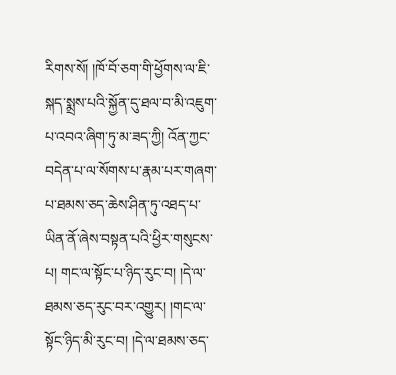རིགས་སོ། །ཁོ་བོ་ཅག་གི་ཕྱོགས་ལ་ཇི་སྐད་སྨྲས་པའི་སྐྱོན་དུ་ཐལ་བ་མི་འཇུག་པ་འབའ་ཞིག་ཏུ་མ་ཟད་ཀྱི། འོན་ཀྱང་བདེན་པ་ལ་སོགས་པ་རྣམ་པར་གཞག་པ་ཐམས་ཅད་ཆེས་ཤིན་ཏུ་འཐད་པ་ཡིན་ནོ་ཞེས་བསྟན་པའི་ཕྱིར་གསུངས་པ། གང་ལ་སྟོང་པ་ཉིད་རུང་བ། །དེ་ལ་ཐམས་ཅད་རུང་བར་འགྱུར། །གང་ལ་སྟོང་ཉིད་མི་རུང་བ། །དེ་ལ་ཐམས་ཅད་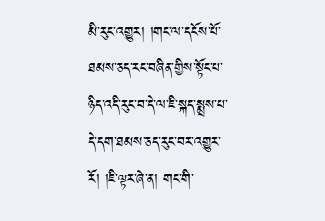མི་རུང་འགྱུར། །གང་ལ་དངོས་པོ་ཐམས་ཅད་རང་བཞིན་གྱིས་སྟོང་པ་ཉིད་འདི་རུང་བ་དེ་ལ་ཇི་སྐད་སྨྲས་པ་དེ་དག་ཐམས་ཅད་རུང་བར་འགྱུར་རོ། །ཇི་ལྟར་ཞེ་ན། གང་གི་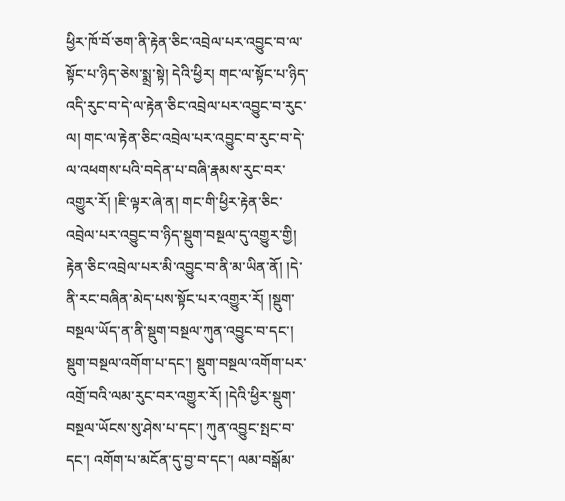ཕྱིར་ཁོ་བོ་ཅག་ནི་རྟེན་ཅིང་འབྲེལ་པར་འབྱུང་བ་ལ་སྟོང་པ་ཉིད་ཅེས་སྨྲ་སྟེ། དེའི་ཕྱིར། གང་ལ་སྟོང་པ་ཉིད་འདི་རུང་བ་དེ་ལ་རྟེན་ཅིང་འབྲེལ་པར་འབྱུང་བ་རུང་ལ། གང་ལ་རྟེན་ཅིང་འབྲེལ་པར་འབྱུང་བ་རུང་བ་དེ་ལ་འཕགས་པའི་བདེན་པ་བཞི་རྣམས་རུང་བར་འགྱུར་རོ། །ཇི་ལྟར་ཞེ་ན། གང་གི་ཕྱིར་རྟེན་ཅིང་འབྲེལ་པར་འབྱུང་བ་ཉིད་སྡུག་བསྔལ་དུ་འགྱུར་གྱི། རྟེན་ཅིང་འབྲེལ་པར་མི་འབྱུང་བ་ནི་མ་ཡིན་ནོ། །དེ་ནི་རང་བཞིན་མེད་པས་སྟོང་པར་འགྱུར་རོ། །སྡུག་བསྔལ་ཡོད་ན་ནི་སྡུག་བསྔལ་ཀུན་འབྱུང་བ་དང་། སྡུག་བསྔལ་འགོག་པ་དང་། སྡུག་བསྔལ་འགོག་པར་འགྲོ་བའི་ལམ་རུང་བར་འགྱུར་རོ། །དེའི་ཕྱིར་སྡུག་བསྔལ་ཡོངས་སུ་ཤེས་པ་དང་། ཀུན་འབྱུང་སྤང་བ་དང་། འགོག་པ་མངོན་དུ་བྱ་བ་དང་། ལམ་བསྒོམ་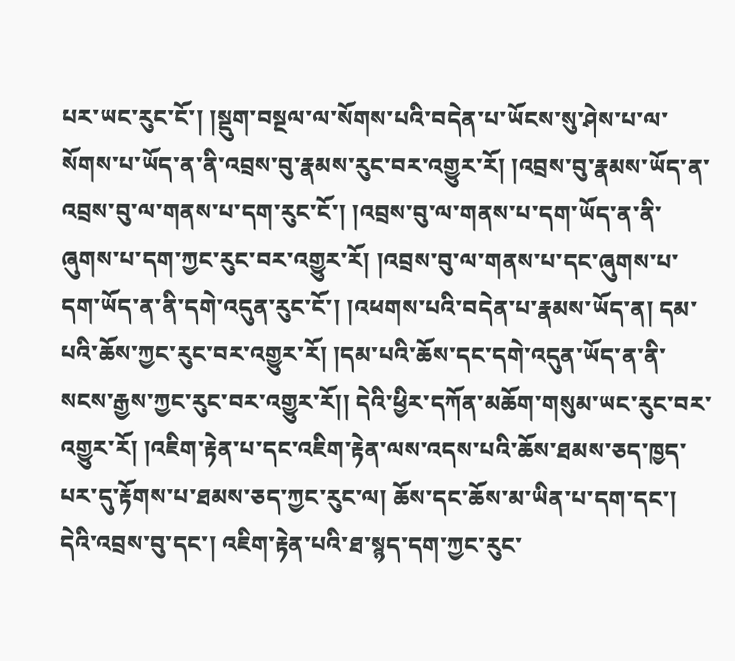པར་ཡང་རུང་ངོ་། །སྡུག་བསྔལ་ལ་སོགས་པའི་བདེན་པ་ཡོངས་སུ་ཤེས་པ་ལ་སོགས་པ་ཡོད་ན་ནི་འབྲས་བུ་རྣམས་རུང་བར་འགྱུར་རོ། །འབྲས་བུ་རྣམས་ཡོད་ན་འབྲས་བུ་ལ་གནས་པ་དག་རུང་ངོ་། །འབྲས་བུ་ལ་གནས་པ་དག་ཡོད་ན་ནི་
ཞུགས་པ་དག་ཀྱང་རུང་བར་འགྱུར་རོ། །འབྲས་བུ་ལ་གནས་པ་དང་ཞུགས་པ་དག་ཡོད་ན་ནི་དགེ་འདུན་རུང་ངོ་། །འཕགས་པའི་བདེན་པ་རྣམས་ཡོད་ན། དམ་པའི་ཆོས་ཀྱང་རུང་བར་འགྱུར་རོ། །དམ་པའི་ཆོས་དང་དགེ་འདུན་ཡོད་ན་ནི་སངས་རྒྱས་ཀྱང་རུང་བར་འགྱུར་རོ།། དེའི་ཕྱིར་དཀོན་མཆོག་གསུམ་ཡང་རུང་བར་འགྱུར་རོ། །འཇིག་རྟེན་པ་དང་འཇིག་རྟེན་ལས་འདས་པའི་ཆོས་ཐམས་ཅད་ཁྱད་པར་དུ་རྟོགས་པ་ཐམས་ཅད་ཀྱང་རུང་ལ། ཆོས་དང་ཆོས་མ་ཡིན་པ་དག་དང་། དེའི་འབྲས་བུ་དང་། འཇིག་རྟེན་པའི་ཐ་སྙད་དག་ཀྱང་རུང་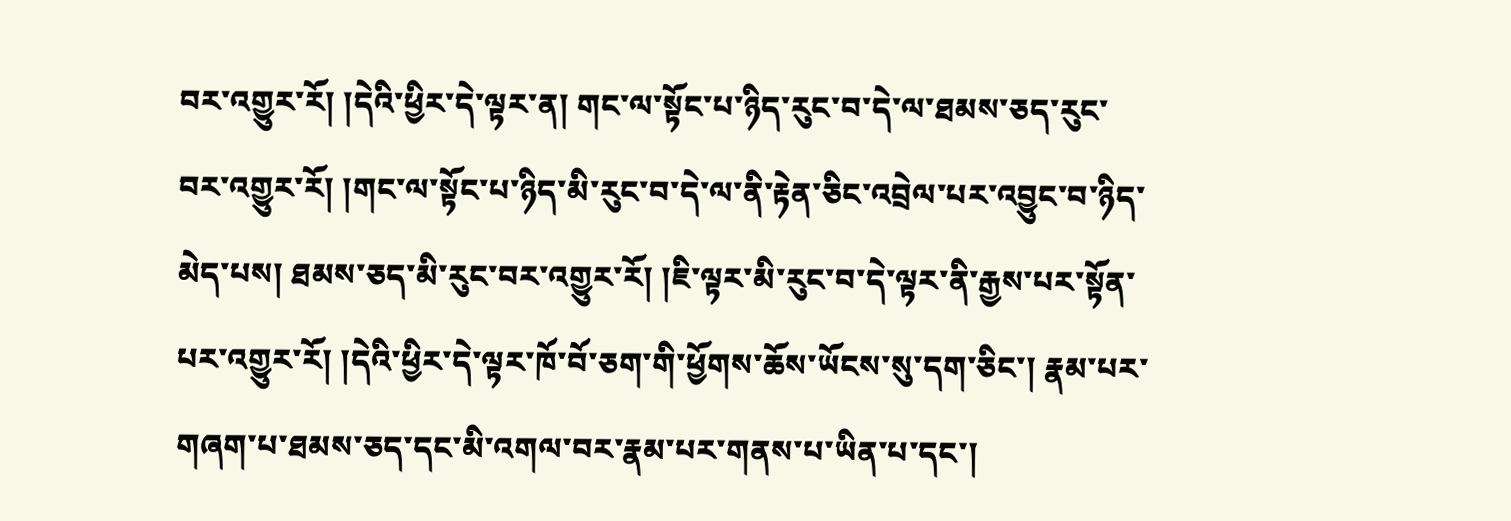བར་འགྱུར་རོ། །དེའི་ཕྱིར་དེ་ལྟར་ན། གང་ལ་སྟོང་པ་ཉིད་རུང་བ་དེ་ལ་ཐམས་ཅད་རུང་བར་འགྱུར་རོ། །གང་ལ་སྟོང་པ་ཉིད་མི་རུང་བ་དེ་ལ་ནི་རྟེན་ཅིང་འབྲེལ་པར་འབྱུང་བ་ཉིད་མེད་པས། ཐམས་ཅད་མི་རུང་བར་འགྱུར་རོ། །ཇི་ལྟར་མི་རུང་བ་དེ་ལྟར་ནི་རྒྱས་པར་སྟོན་པར་འགྱུར་རོ། །དེའི་ཕྱིར་དེ་ལྟར་ཁོ་བོ་ཅག་གི་ཕྱོགས་ཆོས་ཡོངས་སུ་དག་ཅིང་། རྣམ་པར་གཞག་པ་ཐམས་ཅད་དང་མི་འགལ་བར་རྣམ་པར་གནས་པ་ཡིན་པ་དང་།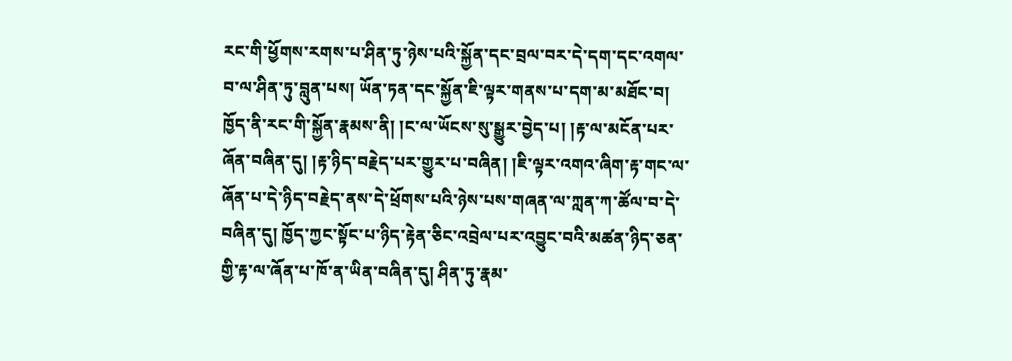རང་གི་ཕྱོགས་རགས་པ་ཤིན་ཏུ་ཉེས་པའི་སྐྱོན་དང་བྲལ་བར་དེ་དག་དང་འགལ་བ་ལ་ཤིན་ཏུ་བླུན་པས། ཡོན་ཏན་དང་སྐྱོན་ཇི་ལྟར་གནས་པ་དག་མ་མཐོང་བ། ཁྱོད་ནི་རང་གི་སྐྱོན་རྣམས་ནི། །ང་ལ་ཡོངས་སུ་སྒྱུར་བྱེད་པ། །རྟ་ལ་མངོན་པར་ཞོན་བཞིན་དུ། །རྟ་ཉིད་བརྗེད་པར་གྱུར་པ་བཞིན། །ཇི་ལྟར་འགའ་ཞིག་རྟ་གང་ལ་ཞོན་པ་དེ་ཉིད་བརྗེད་ནས་དེ་ཕྲོགས་པའི་ཉེས་པས་གཞན་ལ་ཀླན་ཀ་ཚོལ་བ་དེ་བཞིན་དུ། ཁྱོད་ཀྱང་སྟོང་པ་ཉིད་རྟེན་ཅིང་འབྲེལ་པར་འབྱུང་བའི་མཚན་ཉིད་ཅན་གྱི་རྟ་ལ་ཞོན་པ་ཁོ་ན་ཡིན་བཞིན་དུ། ཤིན་ཏུ་རྣམ་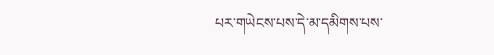པར་གཡེངས་པས་དེ་མ་དམིགས་པས་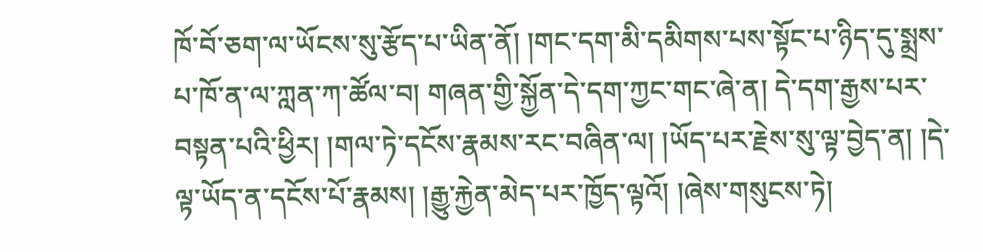ཁོ་བོ་ཅག་ལ་ཡོངས་སུ་རྩོད་པ་ཡིན་ནོ། །གང་དག་མི་དམིགས་པས་སྟོང་པ་ཉིད་དུ་སྨྲས་པ་ཁོ་ན་ལ་ཀླན་ཀ་ཚོལ་བ། གཞན་གྱི་སྐྱོན་དེ་དག་ཀྱང་གང་ཞེ་ན། དེ་དག་རྒྱས་པར་བསྟན་པའི་ཕྱིར། །གལ་ཏེ་དངོས་རྣམས་རང་བཞིན་ལ། །ཡོད་པར་རྗེས་སུ་ལྟ་བྱེད་ན། །དེ་ལྟ་ཡོད་ན་དངོས་པོ་རྣམས། །རྒྱུ་རྐྱེན་མེད་པར་ཁྱོད་ལྟའོ། །ཞེས་གསུངས་ཏེ།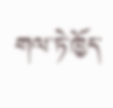གལ་ཏེ་ཁྱོད་